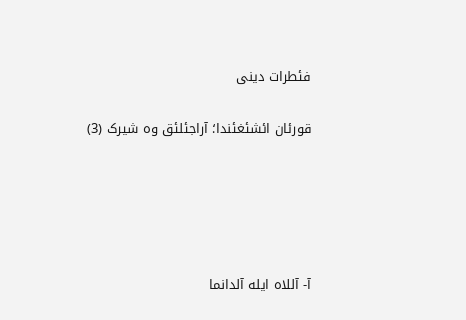فئطرات دینی

قورئان ائشئغئندا؛ آراجئلئق وە شیرک (3)





آ- آللاە ایلە آلدانما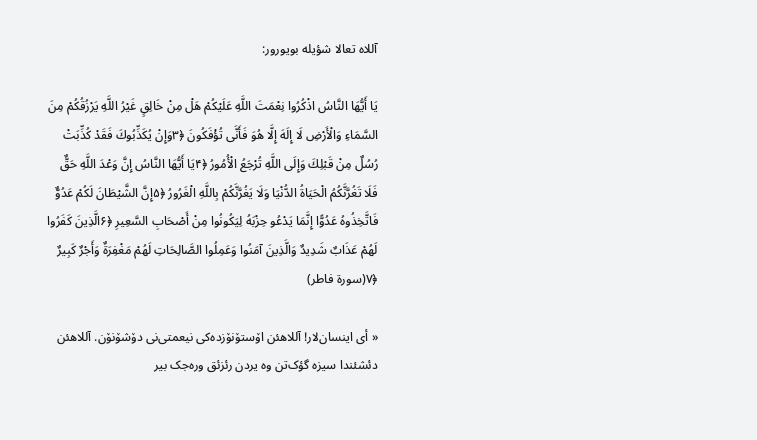آللاە تعالا شؤیلە بویورور:

يَا أَيُّهَا النَّاسُ اذْكُرُوا نِعْمَتَ اللَّهِ عَلَيْكُمْ هَلْ مِنْ خَالِقٍ غَيْرُ اللَّهِ يَرْزُقُكُمْ مِنَ السَّمَاءِ وَالْأَرْضِ لَا إِلَهَ إِلَّا هُوَ فَأَنَّى تُؤْفَكُونَ ﴿۳وَإِنْ يُكَذِّبُوكَ فَقَدْ كُذِّبَتْ رُسُلٌ مِنْ قَبْلِكَ وَإِلَى اللَّهِ تُرْجَعُ الْأُمُورُ ﴿۴يَا أَيُّهَا النَّاسُ إِنَّ وَعْدَ اللَّهِ حَقٌّ فَلَا تَغُرَّنَّكُمُ الْحَيَاةُ الدُّنْيَا وَلَا يَغُرَّنَّكُمْ بِاللَّهِ الْغَرُورُ ﴿۵إِنَّ الشَّيْطَانَ لَكُمْ عَدُوٌّ فَاتَّخِذُوهُ عَدُوًّا إِنَّمَا يَدْعُو حِزْبَهُ لِيَكُونُوا مِنْ أَصْحَابِ السَّعِيرِ ﴿۶الَّذِينَ كَفَرُوا لَهُمْ عَذَابٌ شَدِيدٌ وَالَّذِينَ آمَنُوا وَعَمِلُوا الصَّالِحَاتِ لَهُمْ مَغْفِرَةٌ وَأَجْرٌ كَبِيرٌ ﴿۷(سورة فاطر)

« أی اینسان‌لار! آللاهئن اۆستۆنۆزدەکی نیعمتی‌نی دۆشۆنۆن. آللاهئن دئشئندا سیزە گؤک‌تن وە یردن رئزئق ورەجک بیر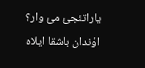یاراتئجئ مئ وار؟ اۇندان باشقا ایلاە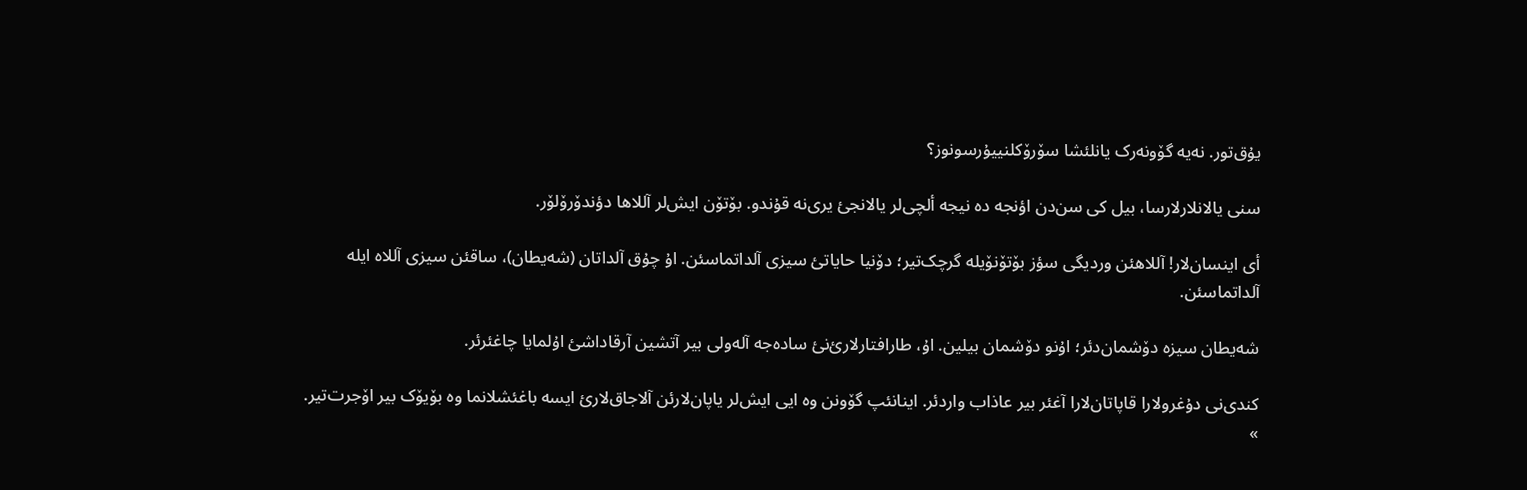یۇق‌تور. نەیە گۆونەرک یانلئشا سۆرۆکلنییۇرسونوز؟

سنی یالانلارلارسا، بیل کی سن‌دن اؤنجە دە نیجە ألچی‌لر یالانجئ یری‌نە قۇندو. بۆتۆن ایش‌لر آللاها دؤندۆرۆلۆر.

أی اینسان‌لار! آللاهئن وردیگی سؤز بۆتۆنۆیلە گرچک‌تیر؛ دۆنیا حایاتئ سیزی آلداتماسئن. اۇ چۇق آلداتان (شەیطان)، ساقئن سیزی آللاە ایلە آلداتماسئن.

شەیطان سیزە دۆشمان‌دئر؛ اۇنو دۆشمان بیلین. اۇ، طارافتارلارئ‌نئ سادەجە آلەولی بیر آتشین آرقاداشئ اۇلمایا چاغئرئر.

کندی‌نی دۇغرولارا قاپاتان‌لارا آغئر بیر عاذاب واردئر. اینانئپ گۆونن وە ایی ایش‌لر یاپان‌لارئن آلاجاق‌لارئ ایسە باغئشلانما وە بۆیۆک بیر اۆجرت‌تیر. »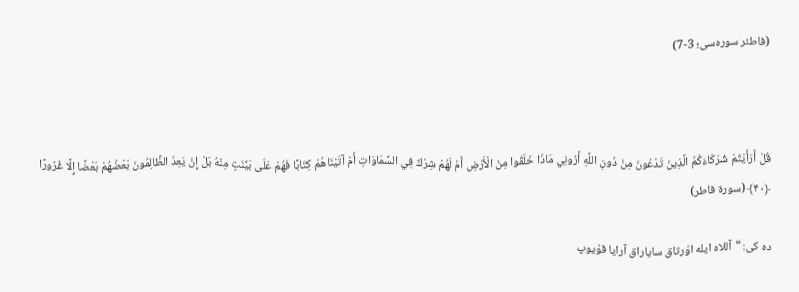(فاطئر سورەسی؛ 3-7)



قُلْ أَرَأَيْتُمْ شُرَكَاءَكُمُ الَّذِينَ تَدْعُونَ مِنْ دُونِ اللَّهِ أَرُونِي مَاذَا خَلَقُوا مِنَ الْأَرْضِ أَمْ لَهُمْ شِرْكٌ فِي السَّمَاوَاتِ أَمْ آتَيْنَاهُمْ كِتَابًا فَهُمْ عَلَى بَيِّنَتٍ مِنْهُ بَلْ إِنْ يَعِدُ الظَّالِمُونَ بَعْضُهُمْ بَعْضًا إِلَّا غُرُورًا ﴿۴۰﴾ (سورة فاطر)

دە کی: “آللاە ایلە اۇرتاق سایاراق آرایا قۇیوپ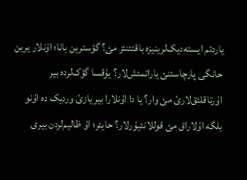یاردئم ایستەدیک‌لرینیزە باقتئنئز مئ؟ گؤسترین بانا؛ اۇنلار یرین حانگی پارچاسئنئ یاراتمئش‌لار؟ یۇقسا گؤک‌لردە بیر اۇرتاقلئق‌لارئ مئ وار؟ یا دا اۇنلارا بیر یازئ وردیک دە اۇنو بلگە اۇلاراق مئ قوللانئیۇرلار؟ حایئر؛ اۇ ظالیم‌لردن بیری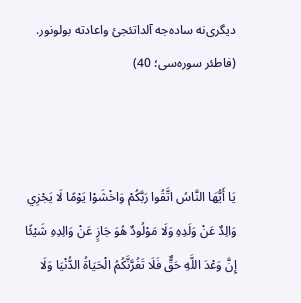دیگری‌نە سادەجە آلداتئجئ واعادتە بولونور. (فاطئر سورەسی؛ 40)



يَا أَيُّهَا النَّاسُ اتَّقُوا رَبَّكُمْ وَاخْشَوْا يَوْمًا لَا يَجْزِي وَالِدٌ عَنْ وَلَدِهِ وَلَا مَوْلُودٌ هُوَ جَازٍ عَنْ وَالِدِهِ شَيْئًا إِنَّ وَعْدَ اللَّهِ حَقٌّ فَلَا تَغُرَّنَّكُمُ الْحَيَاةُ الدُّنْيَا وَلَا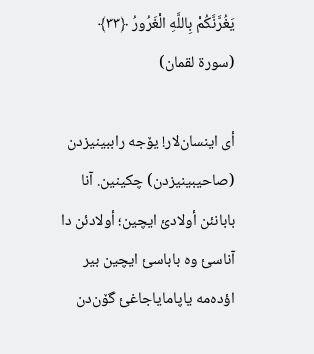يَغُرَّنَّكُمْ بِاللَّهِ الْغَرُورُ ﴿۳۳﴾ (سورة لقمان)

أی اینسان‌لار! یۆجە راببینیزدن (صاحیبینیزدن) چکینین. آنا بابانئن أولادئ ایچین؛ أولادئن دا آناسئ وە باباسئ ایچین بیر اؤدەمە یاپامایاجاغئ گۆن‌دن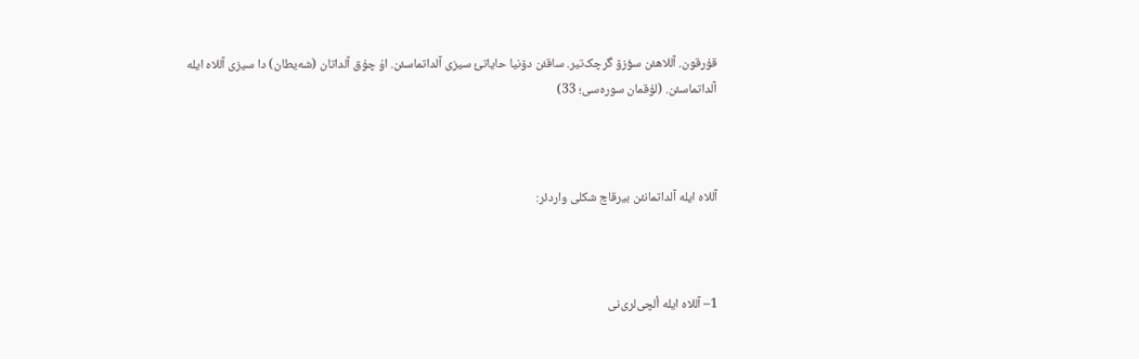قۇرقون. آللاهئن سؤزۆ گرچک‌تیر. ساقئن دۆنیا حایاتئ سیزی آلداتماسئن. اۇ چۇق آلداتان (شەیطان) دا سیزی آللاە ایلە آلداتماسئن. (لۇقمان سورەسی؛ 33)



آللاە ایلە آلداتمانئن بیرقاچ شکلی واردئر:



1– آللاە ایلە ألچی‌لری‌نی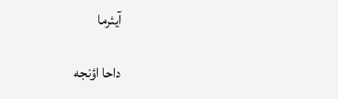آیئرما

داحا اؤنجە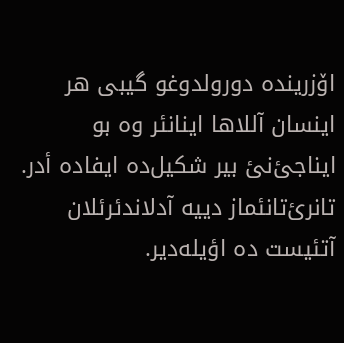اۆزریندە دورولدوغو گیبی هر اینسان آللاها اینانئر وە بو ایناجئ‌نئ بیر شکیل‌دە ایفادە أدر. تانرئ‌تانئماز دییە آدلاندئرئلان آتئیست دە اؤیلەدیر.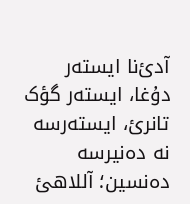آدئ‌نا ایستەر دۇغا، ایستەر گؤک تانرئ، ایستەرسە نە دەنیرسە دەنسین؛ آللاهئ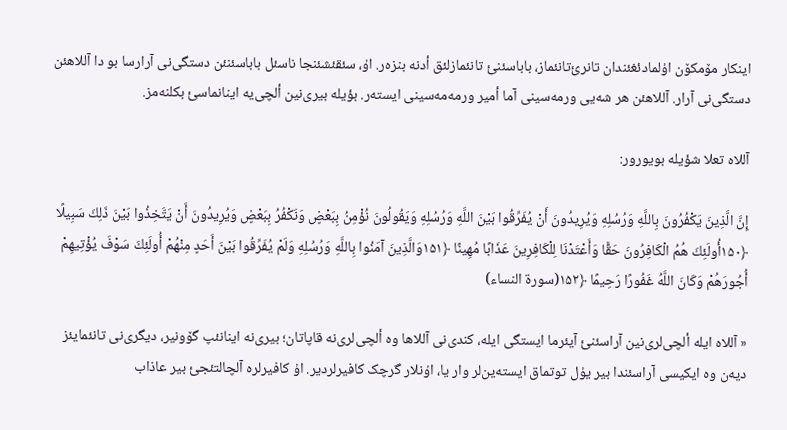اینکار مۆمکۆن اۇلمادئغئندان تانرئ‌تانئماز، باباسئنئ تانئمازلئق أدنە بنزەر. اۇ، سئقئشئنجا ناسئل باباسئنئن دستگی‌نی آرارسا بو دا آللاهئن دستگی‌نی آرار. آللاهئن هر شەیی ورمەسینی آما أمیر ورمەمەسینی ایستەر. بؤیلە بیری‌نین ألچی‌یە اینانماسئ بکلنەمز.

آللاە تعلا شؤیلە بویورور:

إِنَّ الَّذِينَ يَكْفُرُونَ بِاللَّهِ وَرُسُلِهِ وَيُرِيدُونَ أَنْ يُفَرِّقُوا بَيْنَ اللَّهِ وَرُسُلِهِ وَيَقُولُونَ نُؤْمِنُ بِبَعْضٍ وَنَكْفُرُ بِبَعْضٍ وَيُرِيدُونَ أَنْ يَتَّخِذُوا بَيْنَ ذَلِكَ سَبِيلًا ﴿۱۵۰أُولَئِكَ هُمُ الْكَافِرُونَ حَقًّا وَأَعْتَدْنَا لِلْكَافِرِينَ عَذَابًا مُهِينًا ﴿۱۵۱وَالَّذِينَ آمَنُوا بِاللَّهِ وَرُسُلِهِ وَلَمْ يُفَرِّقُوا بَيْنَ أَحَدٍ مِنْهُمْ أُولَئِكَ سَوْفَ يُؤْتِيهِمْ أُجُورَهُمْ وَكَانَ اللَّهُ غَفُورًا رَحِيمًا ﴿۱۵۲(سورة النساء)

« آللاە ایلە ألچی‌لری‌نین آراسئنئ آیئرما ایستگی ایلە، کندی‌نی آللاها وە ألچی‌لری‌نە قاپاتان؛ بیری‌نە اینانئپ گۆونیر، دیگری‌نی تانئمایئز دیەن وە ایکیسی آراسئندا بیر یۇل توتماق ایستەین‌لر وار یا، اۇنلار گرچک کافیرلردیر. اۇ کافیرلرە آلچالتئجئ بیر عاذاب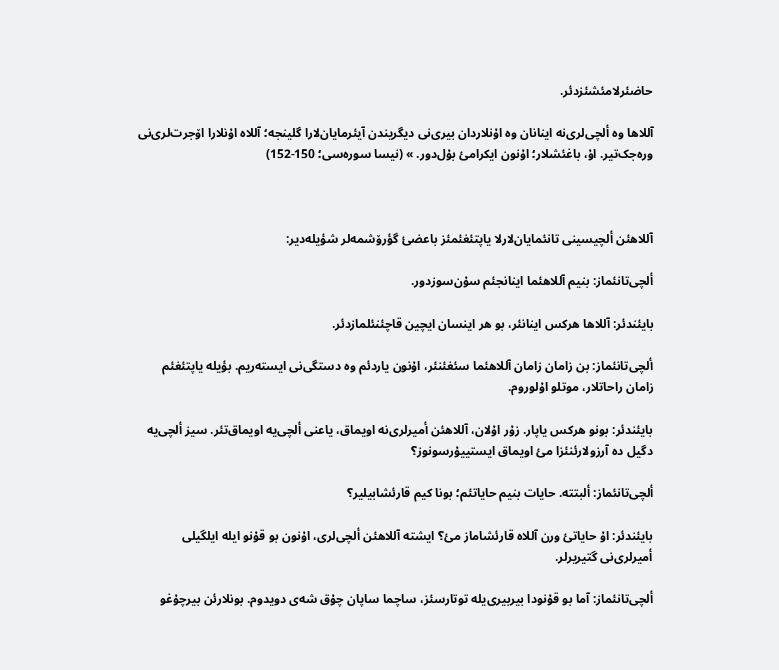حاضئرلامئشئزدئر.

آللاها وە ألچی‌لری‌نە اینانان وە اۇنلاردان بیری‌نی دیگریندن آیئرمایان‌لارا گلینجە؛ آللاە اۇنلارا اۆجرت‌لری‌نی ورەجک‌تیر. اۇ، باغئشلار؛ اۇنون ایکرامئ بۇل‌دور. » (نیسا سورەسی؛ 150-152)



آللاهئن ألچیسینی تانئمایان‌لارلا یاپتئغئمئز باعضئ گؤرۆشمەلر شؤیلەدیر:

ألچی‌تانئماز: بنیم آللاهئما اینانجئم سۇن‌سوزدور.

بایئندئر: آللاها هرکس اینانئر، بو هر اینسان ایچین قاچئنئلمازدئر.

ألچی‌تانئماز: بن زامان زامان آللاهئما سئغئنئر، اۇنون یاردئم وە دستگی‌نی ایستەریم. بؤیلە یاپتئغئم زامان راحاتلار، موتلو اۇلوروم.

بایئندئر: بونو هرکس یاپار. زۇر اۇلان، آللاهئن أمیرلری‌نە اویماق، یاعنی ألچی‌یە اویماق‌تئر. سیز ألچی‌یە دگیل دە آرزولارئنئزا مئ اویماق ایستییۇرسونوز؟

ألچی‌تانئماز: ألبتتە. حایات بنیم حایاتئم؛ بونا کیم قارئشابیلیر؟

بایئندئر: اۇ حایاتئ ورن آللاە قارئشاماز مئ؟ ایشتە آللاهئن ألچی‌لری، اۇنون بو قۇنو ایلە ایلگیلی أمیرلری‌نی گتیریرلر.

ألچی‌تانئماز: آما بو قۇنودا بیربیری‌یلە توتارسئز، ساچما ساپان چۇق شەی دویدوم. بونلارئن بیرچۇغو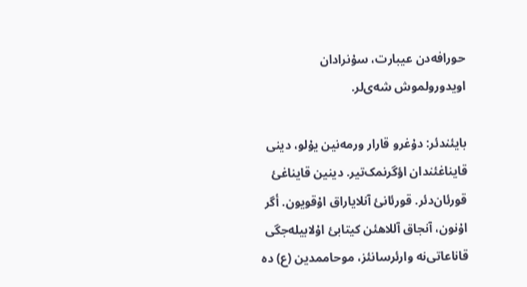حورافەدن عیبارت، سۇنرادان اویدورولموش شەی‌لر.

بایئندئر: دۇغرو قارار ورمەنین یۇلو، دینی قایناغئندان اؤگرنمک‌تیر. دینین قایناغئ قورئان‌دئر. قورئانئ آنلایاراق اۇقویون. أگر اۇنون، آنجاق آللاهئن کیتابئ اۇلابیلەجگی قاناعاتی‌نە وارئرسانئز، موحاممدین (ع) دە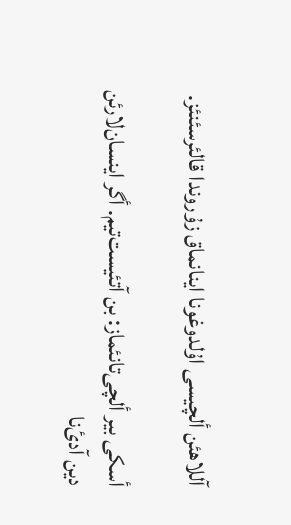آللاهئن ألچیسی اۇلدوغونا اینانماق زۇروندا قالئرسئنئز.

أسکی بیر ألچی‌تانئماز: بن آتئیست‌تیم. أگر اینسان‌لارئن دین آدئ‌نا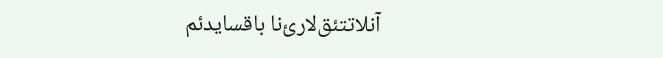آنلاتتئق‌لارئ‌نا باقسایدئم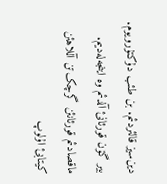دین‌سیز قالئردئم. بن طئب دۇکتۇرویوم. بیر گۆن قورئانئ آلدئم وە اینجەلەدیم. ماقصادئم قورئانئن گرچک‌تن آللاهئن کیتابئ اۇلوپ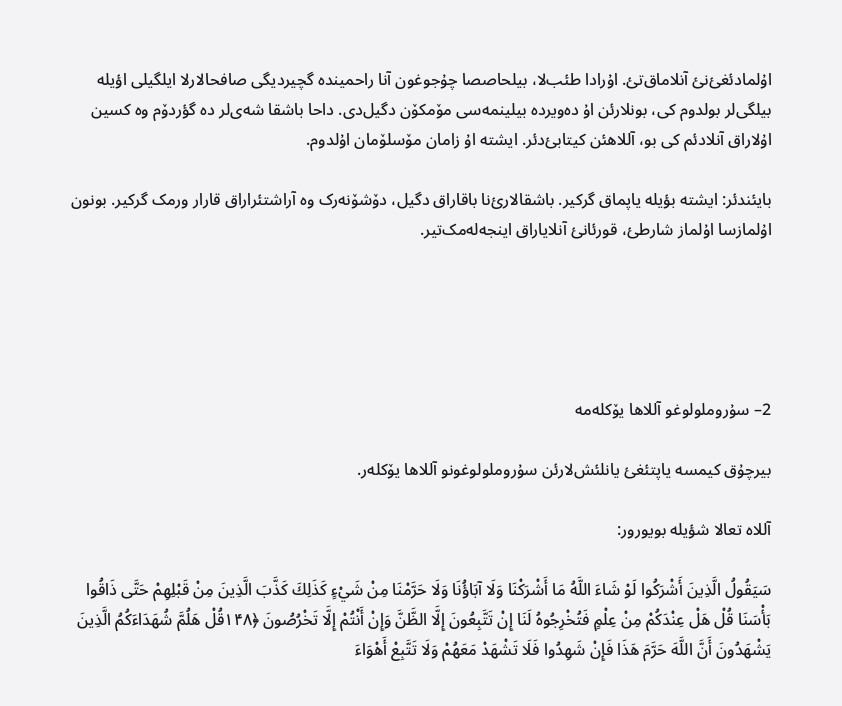اۇلمادئغئ‌نئ آنلاماق‌تئ. اۇرادا طئب‌لا، بیلحاصصا چۇجوغون آنا راحمیندە گچیردیگی صافحالارلا ایلگیلی اؤیلە بیلگی‌لر بولدوم کی، بونلارئن اۇ دەویردە بیلینمەسی مۆمکۆن دگیل‌دی. داحا باشقا شەی‌لر دە گؤردۆم وە کسین اۇلاراق آنلادئم کی بو، آللاهئن کیتابئ‌دئر. ایشتە اۇ زامان مۆسلۆمان اۇلدوم.

بایئندئر: ایشتە بؤیلە یاپماق گرکیر. باشقالارئ‌نا باقاراق دگیل، دۆشۆنەرک وە آراشتئراراق قارار ورمک گرکیر. بونون اۇلمازسا اۇلماز شارطئ، قورئانئ آنلایاراق اینجەلەمک‌تیر.





2– سۇروملولوغو آللاها یۆکلەمە

بیرچۇق کیمسە یاپتئغئ یانلئش‌لارئن سۇروملولوغونو آللاها یۆکلەر.

آللاە تعالا شؤیلە بویورور:

سَيَقُولُ الَّذِينَ أَشْرَكُوا لَوْ شَاءَ اللَّهُ مَا أَشْرَكْنَا وَلَا آبَاؤُنَا وَلَا حَرَّمْنَا مِنْ شَيْءٍ كَذَلِكَ كَذَّبَ الَّذِينَ مِنْ قَبْلِهِمْ حَتَّى ذَاقُوا بَأْسَنَا قُلْ هَلْ عِنْدَكُمْ مِنْ عِلْمٍ فَتُخْرِجُوهُ لَنَا إِنْ تَتَّبِعُونَ إِلَّا الظَّنَّ وَإِنْ أَنْتُمْ إِلَّا تَخْرُصُونَ ﴿۱۴۸قُلْ هَلُمَّ شُهَدَاءَكُمُ الَّذِينَ يَشْهَدُونَ أَنَّ اللَّهَ حَرَّمَ هَذَا فَإِنْ شَهِدُوا فَلَا تَشْهَدْ مَعَهُمْ وَلَا تَتَّبِعْ أَهْوَاءَ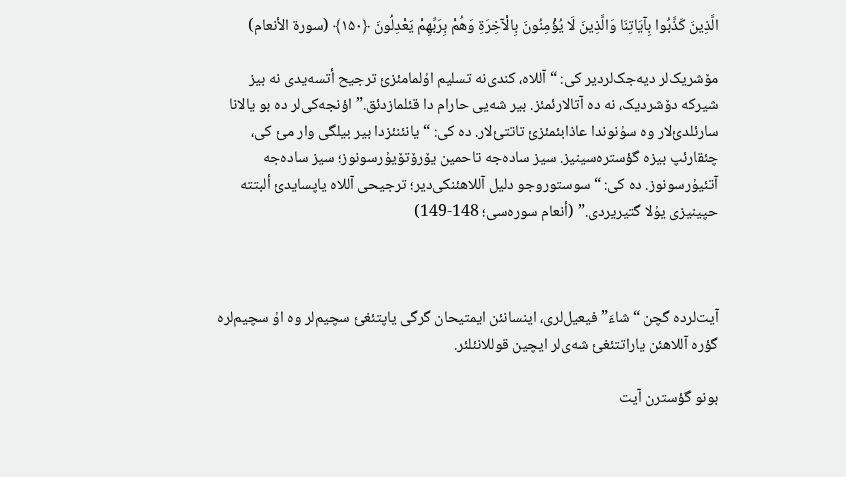الَّذِينَ كَذَّبُوا بِآيَاتِنَا وَالَّذِينَ لَا يُؤْمِنُونَ بِالْآخِرَةِ وَهُمْ بِرَبِّهِمْ يَعْدِلُونَ ﴿۱۵۰﴾ (سورة الأنعام)

مۆشریک‌لر دیەجک‌لردیر کی: “آللاە، کندی‌نە تسلیم اۇلمامئزئ ترجیح أتسەیدی نە بیز شیرکە دۆشردیک، نە دە آتالارئمئز. بیر شەیی حارام دا قئلمازدئق.” اؤنجەکی‌لر دە بو یالانا سارئلدئ‌لار وە سۇنوندا عاذابئمئزئ تاتتئ‌لار. دە کی: “یانئنئزدا بیر بیلگی وار مئ کی، چئقارئپ بیزە گؤسترەسینیز. سیز سادەجە تاحمین یۆرۆتۆیۇرسونوز؛ سیز سادەجە آتئیۇرسونوز. دە کی: “سوستوروجو دلیل آللاهئنکی‌دیر؛ ترجیحی آللاە یاپسایدئ ألبتتە حپینیزی یۇلا گتیریردی.” (أنعام سورەسی؛ 148-149)



آیت‌لردە گچن “شاءَ” فیعیل‌لری، اینسانئن ایمتیحان گرگی یاپتئغئ سچیم‌لر وە اۇ سچیم‌لرە گؤرە آللاهئن یاراتتئغئ شەی‌لر ایچین قوللانئلئر.

بونو گؤسترن آیت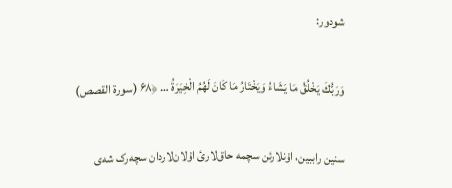شودور:

وَرَبُّكَ يَخْلُقُ مَا يَشَاءُ وَيَخْتَارُ مَا كَانَ لَهُمُ الْخِيَرَةُ … ﴿۶۸ (سورة القصص)

سنین راببین، اۇنلارئن سچمە حاق‌لارئ اۇلان‌لاردان سچەرک شەی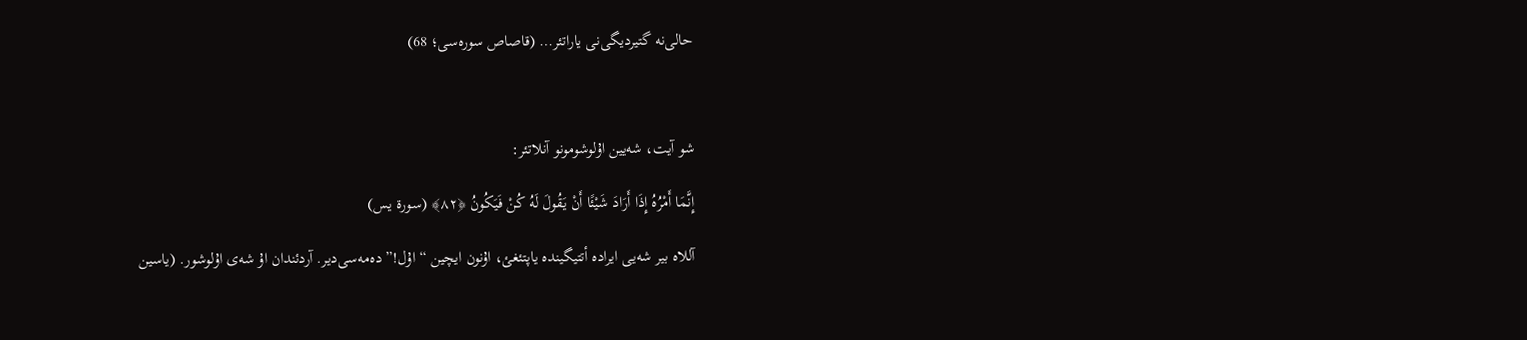حالی‌نە گتیردیگی‌نی یاراتئر… (قاصاص سورەسی؛ 68)



شو آیت، شەیین اۇلوشومونو آنلاتئر:

إِنَّمَا أَمْرُهُ إِذَا أَرَادَ شَيْئًا أَنْ يَقُولَ لَهُ كُنْ فَيَكُونُ ﴿۸۲﴾ (سورة یس)

آللاە بیر شەیی ایرادە أتتیگیندە یاپتئغئ، اۇنون ایچین “اۇل!” دەمەسی‌دیر. آردئندان اۇ شەی اۇلوشور. (یاسین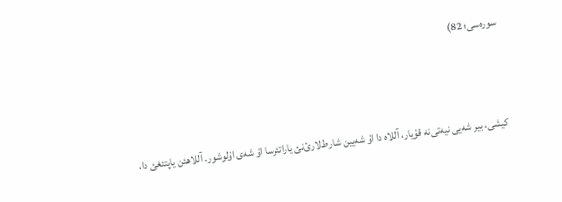سورەسی؛ 82)



کیشی، بیر شەیی نیەتی‌نە قۇیار، آللاە دا اۇ شەیین شارط‌لارئ‌نئ یاراتئرسا اۇ شەی اۇلوشور. آللاهئن یاپتئغئ دا،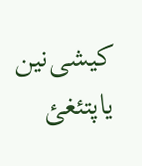کیشی‌نین یاپتئغئ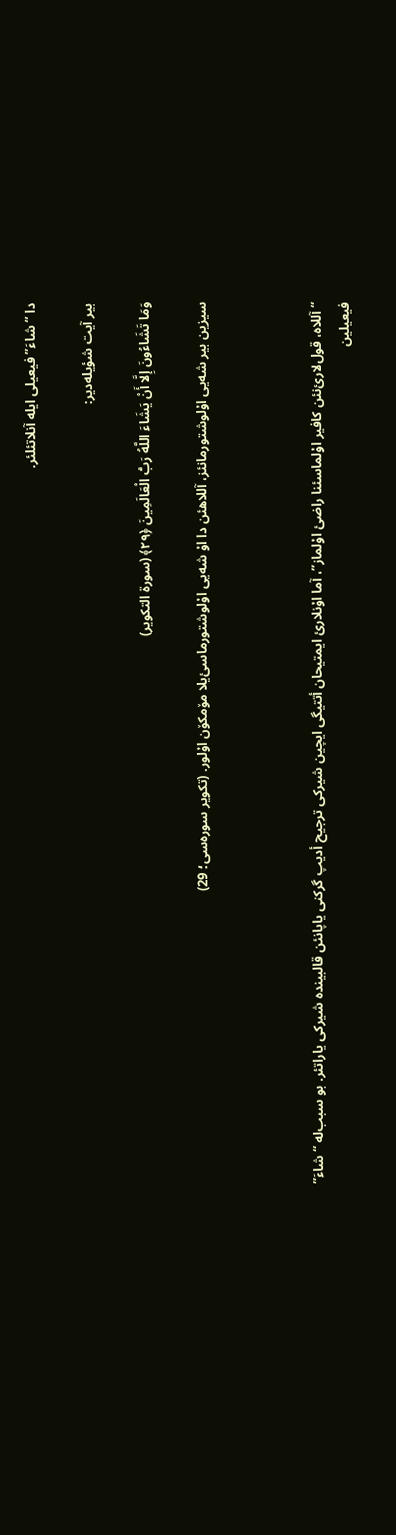دا “شاءَ” فیعیلی ایلە آنلاتئلئر.

بیر آیت شؤیلەدیر:

وَمَا تَشَاءُونَ إِلَّا أَنْ يَشَاءَ اللَّهُ رَبُّ الْعَالَمِينَ ﴿۲۹﴾ (سورة التکویر)

سیزین بیر شەیی اۇلوشتورمانئز، آللاهئن دا اۇ شەیی اۇلوشتورماسئ‌یلا مۆمکۆن اۇلور. (تکویر سورەسی؛ 29)



“آللاە، قول‌لارئ‌نئن کافیر اۇلماسئنا راضئ اۇلماز”، آما اۇنلارئ ایمتیحان أتتیگی ایچین شیرکی ترجیح أدیپ گرکنی یاپانئن قالبیندە شیرکی یاراتئر. بو سبب‌لە “شاءَ” فیعیلین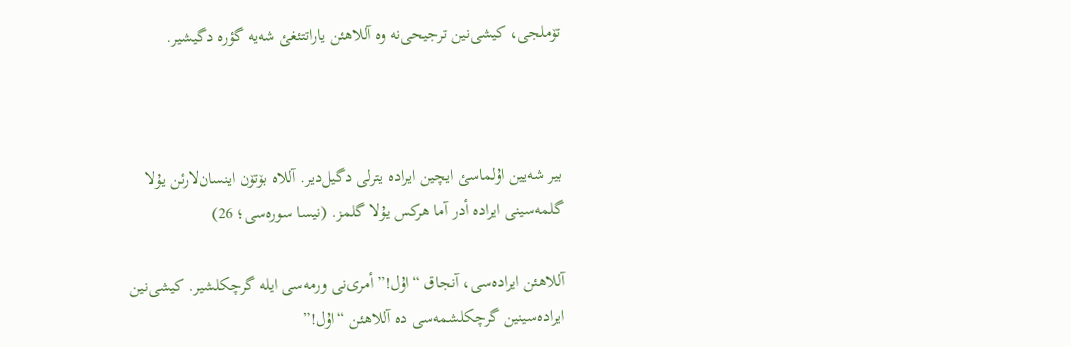تۆملجی، کیشی‌نین ترجیحی‌نە وە آللاهئن یاراتتئغئ شەیە گؤرە دگیشیر.



بیر شەیین اۇلماسئ ایچین ایرادە یترلی دگیل‌دیر. آللاە بۆتۆن اینسان‌لارئن یۇلا گلمەسینی ایرادە أدر آما هرکس یۇلا گلمز. (نیسا سورەسی؛ 26)

آللاهئن ایرادەسی، آنجاق “اۇل!” أمری‌نی ورمەسی ایلە گرچکلشیر. کیشی‌نین ایرادەسینین گرچکلشمەسی دە آللاهئن “اۇل!”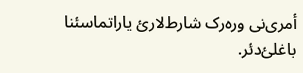أمری‌نی ورەرک شارط‌لارئ یاراتماسئنا باغلئ‌دئر.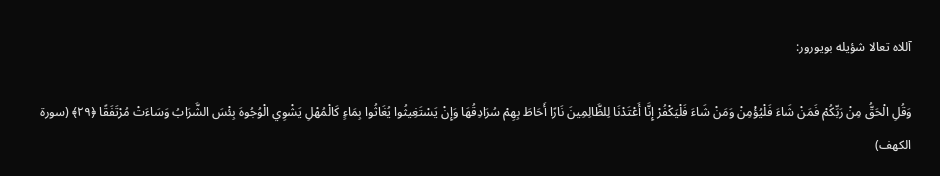آللاە تعالا شؤیلە بویورور:

وَقُلِ الْحَقُّ مِنْ رَبِّكُمْ فَمَنْ شَاءَ فَلْيُؤْمِنْ وَمَنْ شَاءَ فَلْيَكْفُرْ إِنَّا أَعْتَدْنَا لِلظَّالِمِينَ نَارًا أَحَاطَ بِهِمْ سُرَادِقُهَا وَإِنْ يَسْتَغِيثُوا يُغَاثُوا بِمَاءٍ كَالْمُهْلِ يَشْوِي الْوُجُوهَ بِئْسَ الشَّرَابُ وَسَاءَتْ مُرْتَفَقًا ﴿۲۹﴾ (سورة الکهف)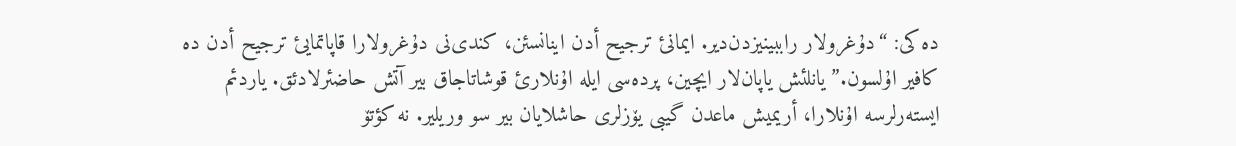دە کی: “دۇغرولار راببینیزدن‌دیر. ایمانئ ترجیح أدن اینانسئن، کندی‌نی دۇغرولارا قاپاتمایئ ترجیح أدن دە کافیر اۇلسون.” یانلئش یاپان‌لار ایچین، پردەسی ایلە اۇنلارئ قوشاتاجاق بیر آتش حاضئرلادئق. یاردئم ایستەرلرسە اۇنلارا، أریمیش ماعدن گیبی یۆزلری حاشلایان بیر سو وریلیر. نە کؤتۆ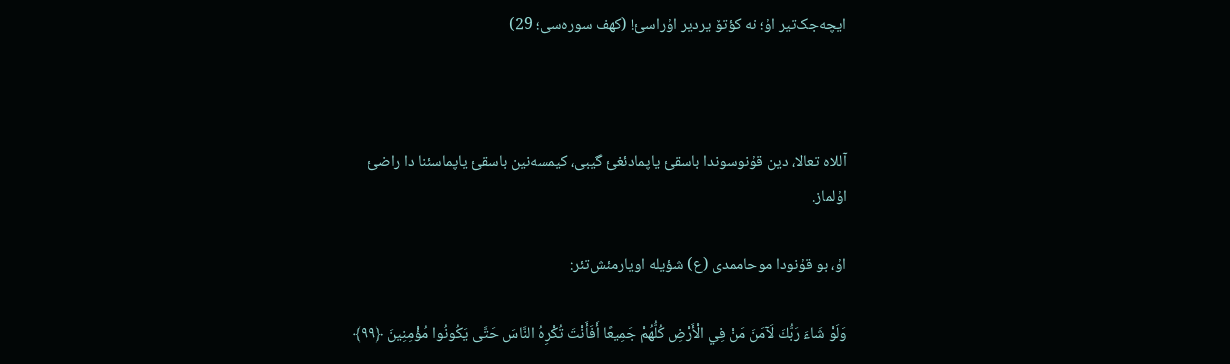ایچەجک‌تیر اۇ؛ نە کؤتۆ یردیر اۇراسئ! (کهف سورەسی؛ 29)



آللاە تعالا، دین قۇنوسوندا باسقئ یاپمادئغئ گیبی، کیمسەنین باسقئ یاپماسئنا دا راضئ اۇلماز.

اۇ، بو قۇنودا موحاممدی (ع) شؤیلە اویارمئش‌تئر:

وَلَوْ شَاءَ رَبُّكَ لَآمَنَ مَنْ فِي الْأَرْضِ كُلُّهُمْ جَمِيعًا أَفَأَنْتَ تُكْرِهُ النَّاسَ حَتَّى يَكُونُوا مُؤْمِنِينَ ﴿۹۹﴾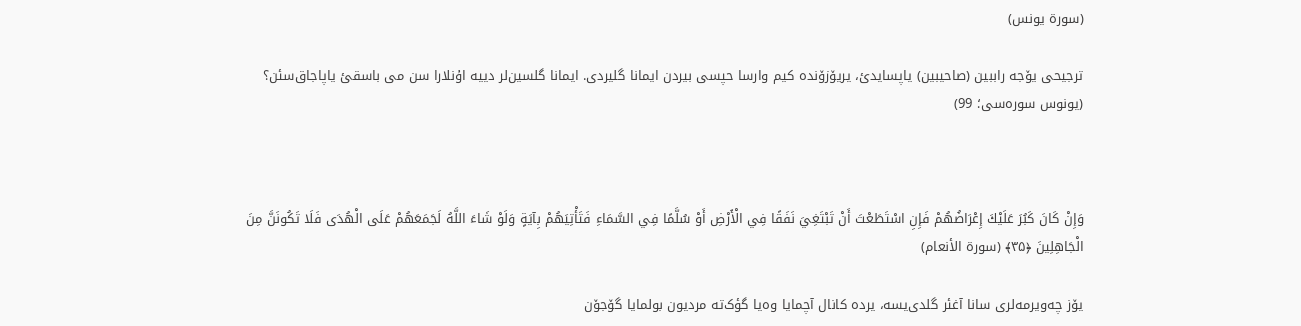(سورة یونس)

ترجیحی یۆجە راببین (صاحیبین) یاپسایدئ، یریۆزۆندە کیم وارسا حپسی بیردن ایمانا گلیردی. ایمانا گلسین‌لر دییە اۇنلارا سن می باسقئ یاپاجاق‌سئن؟ (یونوس سورەسی؛ 99)



وَإِنْ كَانَ كَبُرَ عَلَيْكَ إِعْرَاضُهُمْ فَإِنِ اسْتَطَعْتَ أَنْ تَبْتَغِيَ نَفَقًا فِي الْأَرْضِ أَوْ سُلَّمًا فِي السَّمَاءِ فَتَأْتِيَهُمْ بِآيَةٍ وَلَوْ شَاءَ اللَّهُ لَجَمَعَهُمْ عَلَى الْهُدَى فَلَا تَكُونَنَّ مِنَ الْجَاهِلِينَ ﴿۳۵﴾ (سورة الأنعام)

یۆز چەویرمەلری سانا آغئر گلدی‌یسە، یردە کانال آچمایا وەیا گؤک‌تە مردیون بولمایا گۆجۆن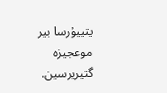یتییۇرسا بیر موعجیزە گتیریرسین.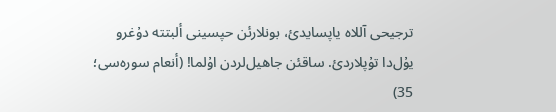ترجیحی آللاە یاپسایدئ، بونلارئن حپسینی ألبتتە دۇغرو یۇل‌دا تۇپلاردئ. ساقئن جاهیل‌لردن اۇلما! (أنعام سورەسی؛ 35)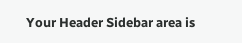Your Header Sidebar area is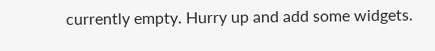currently empty. Hurry up and add some widgets.